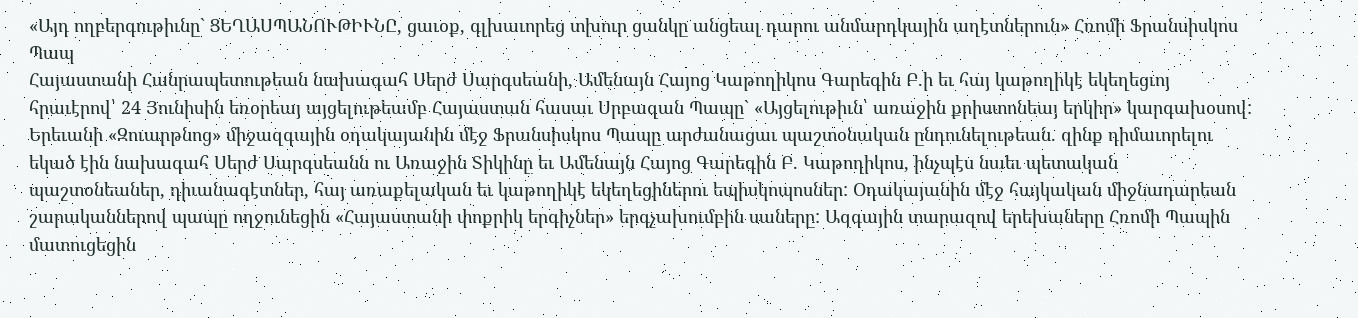«Այդ ողբերգութիւնը` ՑԵՂԱՍՊԱՆՈՒԹԻՒՆԸ, ցաւօք, գլխաւորեց տխուր ցանկը անցեալ դարու անմարդկային աղէտներուն» Հռոմի Ֆրանսիսկոս Պապ
Հայաստանի Հանրապետութեան նախագահ Սերժ Սարգսեանի, Ամենայն Հայոց Կաթողիկոս Գարեգին Բ.ի եւ հայ կաթողիկէ եկեղեցւոյ հրաւէրով՝ 24 Յունիսին եռօրեայ այցելութեամբ Հայաստան հասաւ Սրբազան Պապը` «Այցելութիւն՝ առաջին քրիստոնեայ երկիր» կարգախօսով:
Երեւանի «Զուարթնոց» միջազգային օդակայանին մէջ Ֆրանսիսկոս Պապը արժանացաւ պաշտօնական ընդունելութեան. զինք դիմաւորելու եկած էին նախագահ Սերժ Սարգսեանն ու Առաջին Տիկինը եւ Ամենայն Հայոց Գարեգին Բ. Կաթողիկոս, ինչպէս նաեւ պետական պաշտօնեաներ, դիւանագէտներ, հայ առաքելական եւ կաթողիկէ եկեղեցիներու եպիսկոպոսներ: Օդակայանին մէջ հայկական միջնադարեան շարականներով պապը ողջունեցին «Հայաստանի փոքրիկ երգիչներ» երգչախումբին սաները: Ազգային տարազով երեխաները Հռոմի Պապին մատուցեցին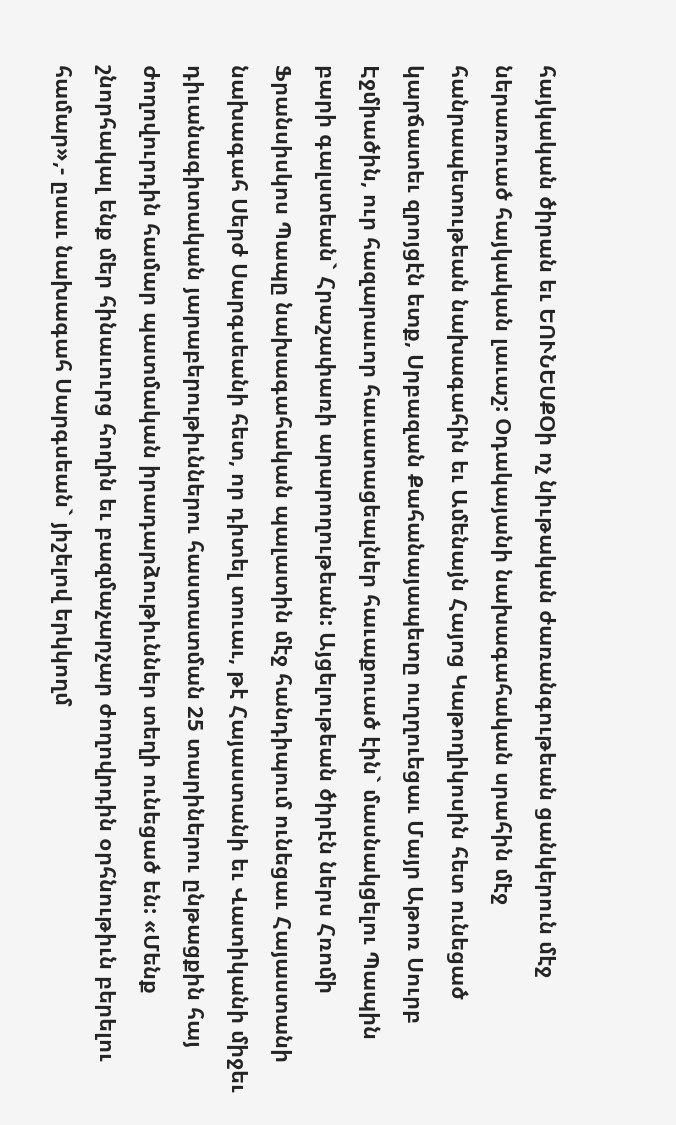հայկական ծիրան եւ ԵՈՒՆԵՍՔՕի ոչ նիւթական ժառանգութեան ցանկերուն մէջ ներառուած հայկական լաւաշ: Օդակայանի նախագահական սրահին մէջ հանրապետութեան նախագահին եւ Ամենայն Հայոց Կաթողիկոսին հետ ունեցած կարճատեւ զրոյցէն ետք, Սրբազան Քահանայապետը ուղղուեցաւ Մայր Աթոռ Սուրբ Էջմիածին, ուր հազարաւոր հաւատացեալներ հաւաքուած էին` մասնակցելու Պապին բարի գալստեան` Հրաշափառի արարողութեան: Այցելութեան ծիրէն ներս Հռոմի Ֆրանսիսկոս Պապը նախագահական պալատին մէջ հանդիպում ունեցաւ Հայաստանի նախագահ Սերժ Սարգսեանի հետ, որ դիտել տուաւ, թէ Հայաստանի եւ Վատիկանի միջեւ դիւանագիտական յարաբերութիւններու հաստատման 25 տարիներու ընթացքին հայ ժողովուրդին համար պատմական իրադարձութիւններ տեղի ունեցած են: «Մենք շնորհակալ ենք մեր հինաւուրց հողին եւ բազմաչարչար ժողովրդին օրհնութիւն բերելու համար»,- ըսաւ նախագահ Սարգսեան` յիշելով երկկողմ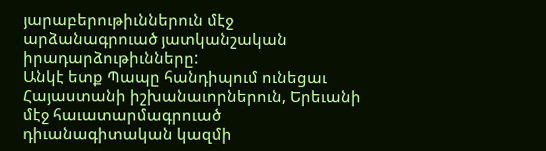յարաբերութիւններուն մէջ արձանագրուած յատկանշական իրադարձութիւնները:
Անկէ ետք Պապը հանդիպում ունեցաւ Հայաստանի իշխանաւորներուն, Երեւանի մէջ հաւատարմագրուած դիւանագիտական կազմի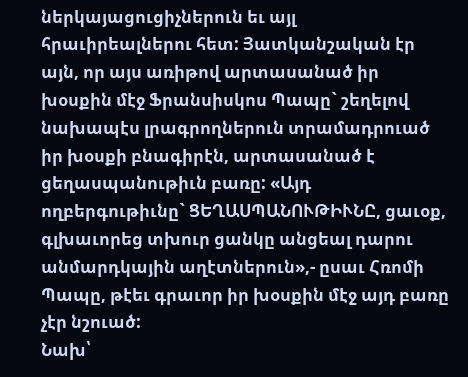ներկայացուցիչներուն եւ այլ հրաւիրեալներու հետ: Յատկանշական էր այն, որ այս առիթով արտասանած իր խօսքին մէջ Ֆրանսիսկոս Պապը` շեղելով նախապէս լրագրողներուն տրամադրուած իր խօսքի բնագիրէն, արտասանած է ցեղասպանութիւն բառը: «Այդ ողբերգութիւնը` ՑԵՂԱՍՊԱՆՈՒԹԻՒՆԸ, ցաւօք, գլխաւորեց տխուր ցանկը անցեալ դարու անմարդկային աղէտներուն»,- ըսաւ Հռոմի Պապը, թէեւ գրաւոր իր խօսքին մէջ այդ բառը չէր նշուած:
Նախ՝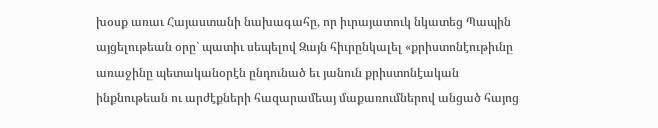խօսք առաւ Հայաստանի նախագահը, որ իւրայատուկ նկատեց Պապին այցելութեան օրը` պատիւ սեպելով Զայն հիւրընկալել «քրիստոնէութիւնը առաջինը պետականօրէն ընդունած եւ յանուն քրիստոնէական ինքնութեան ու արժէքների հազարամեայ մաքառումներով անցած հայոց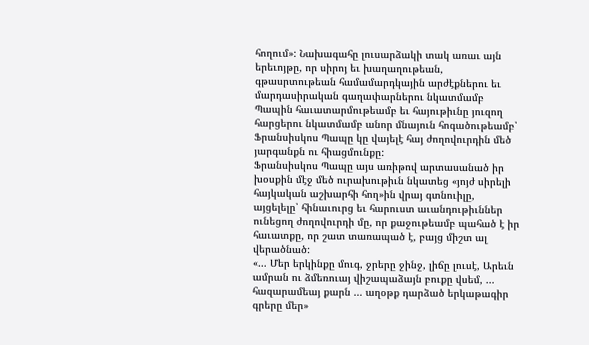հողում»: Նախագահը լուսարձակի տակ առաւ այն երեւոյթը, որ սիրոյ եւ խաղաղութեան, գթասրտութեան համամարդկային արժէքներու եւ մարդասիրական գաղափարներու նկատմամբ Պապին հաւատարմութեամբ եւ հայութիւնը յուզող հարցերու նկատմամբ անոր մնայուն հոգածութեամբ՝ Ֆրանսիսկոս Պապը կը վայելէ հայ ժողովուրդին մեծ յարգանքն ու հիացմունքը:
Ֆրանսիսկոս Պապը այս առիթով արտասանած իր խօսքին մէջ մեծ ուրախութիւն նկատեց «յոյժ սիրելի հայկական աշխարհի հող»ին վրայ գտնուիլը, այցելելը՝ հինաւուրց եւ հարուստ աւանդութիւններ ունեցող ժողովուրդի մը, որ քաջութեամբ պահած է իր հաւատքը, որ շատ տառապած է, բայց միշտ ալ վերածնած:
«… Մեր երկինքը մուգ, ջրերը ջինջ, լիճը լուսէ, Արեւն ամրան ու ձմեռուայ վիշապաձայն բուքը վսեմ, … հազարամեայ քարն … աղօթք դարձած երկաթագիր գրերը մեր»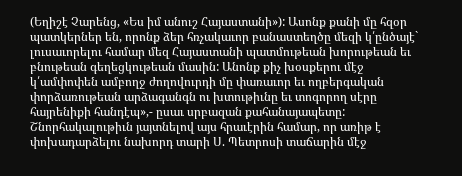(Եղիշէ Չարենց, «Ես իմ անուշ Հայաստանի»): Ասոնք քանի մը հզօր պատկերներ են, որոնք ձեր հռչակաւոր բանաստեղծը մեզի կ՛ընծայէ` լուսաւորելու համար մեզ Հայաստանի պատմութեան խորութեան եւ բնութեան գեղեցկութեան մասին: Անոնք քիչ խօսքերու մէջ կ՛ամփոփեն ամբողջ ժողովուրդի մը փառաւոր եւ ողբերգական փորձառութեան արձագանգն ու խտութիւնը եւ տոգորող սէրը հայրենիքի հանդէպ»,- ըսաւ սրբազան քահանայապետը:
Շնորհակալութիւն յայտնելով այս հրաւէրին համար, որ առիթ է փոխադարձելու նախորդ տարի Ս. Պետրոսի տաճարին մէջ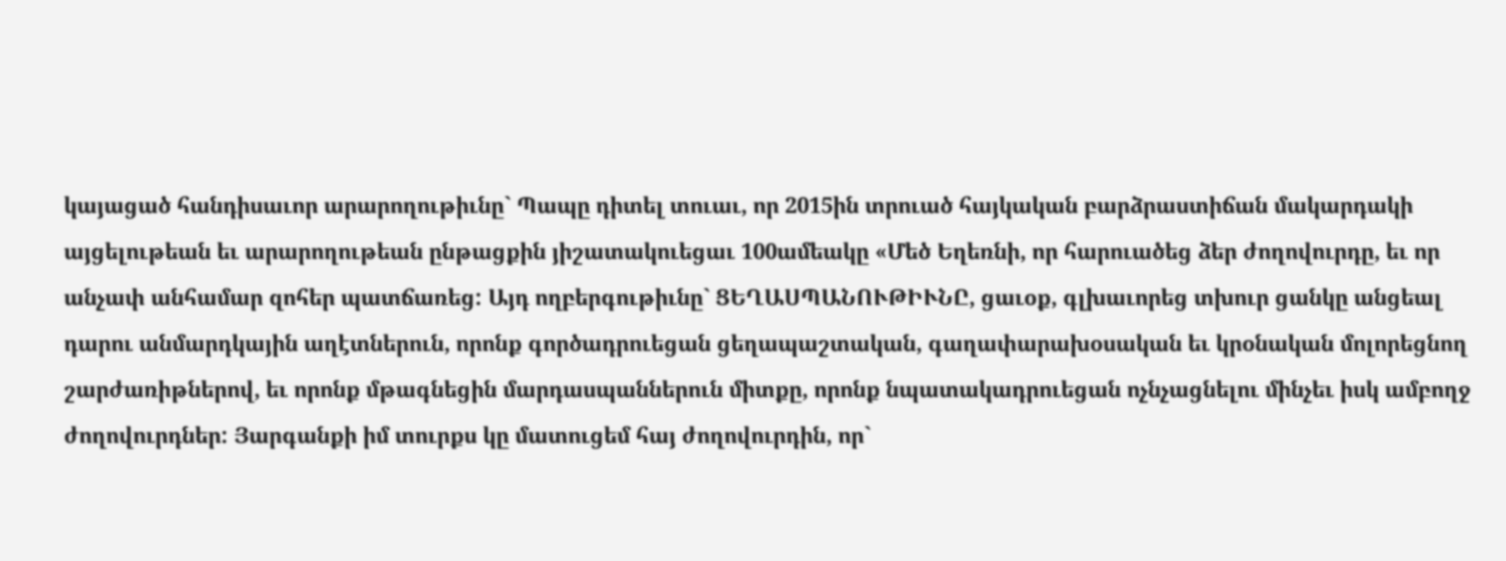կայացած հանդիսաւոր արարողութիւնը` Պապը դիտել տուաւ, որ 2015ին տրուած հայկական բարձրաստիճան մակարդակի այցելութեան եւ արարողութեան ընթացքին յիշատակուեցաւ 100ամեակը «Մեծ Եղեռնի, որ հարուածեց ձեր ժողովուրդը, եւ որ անչափ անհամար զոհեր պատճառեց: Այդ ողբերգութիւնը` ՑԵՂԱՍՊԱՆՈՒԹԻՒՆԸ, ցաւօք, գլխաւորեց տխուր ցանկը անցեալ դարու անմարդկային աղէտներուն, որոնք գործադրուեցան ցեղապաշտական, գաղափարախօսական եւ կրօնական մոլորեցնող շարժառիթներով, եւ որոնք մթագնեցին մարդասպաններուն միտքը, որոնք նպատակադրուեցան ոչնչացնելու մինչեւ իսկ ամբողջ ժողովուրդներ: Յարգանքի իմ տուրքս կը մատուցեմ հայ ժողովուրդին, որ`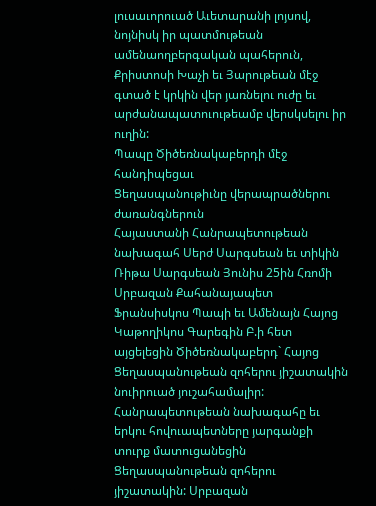լուսաւորուած Աւետարանի լոյսով, նոյնիսկ իր պատմութեան ամենաողբերգական պահերուն, Քրիստոսի Խաչի եւ Յարութեան մէջ գտած է կրկին վեր յառնելու ուժը եւ արժանապատուութեամբ վերսկսելու իր ուղին:
Պապը Ծիծեռնակաբերդի մէջ հանդիպեցաւ
Ցեղասպանութիւնը վերապրածներու ժառանգներուն
Հայաստանի Հանրապետութեան նախագահ Սերժ Սարգսեան եւ տիկին Ռիթա Սարգսեան Յունիս 25ին Հռոմի Սրբազան Քահանայապետ Ֆրանսիսկոս Պապի եւ Ամենայն Հայոց Կաթողիկոս Գարեգին Բ.ի հետ այցելեցին Ծիծեռնակաբերդ` Հայոց Ցեղասպանութեան զոհերու յիշատակին նուիրուած յուշահամալիր:
Հանրապետութեան նախագահը եւ երկու հովուապետները յարգանքի տուրք մատուցանեցին Ցեղասպանութեան զոհերու յիշատակին: Սրբազան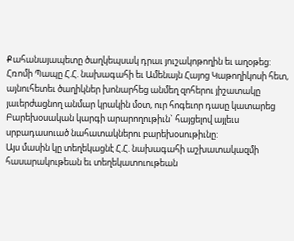Քահանայապետը ծաղկեպսակ դրաւ յուշակոթողին եւ աղօթեց:
Հռոմի Պապը Հ.Հ. նախագահի եւ Ամենայն Հայոց Կաթողիկոսի հետ, այնուհետեւ ծաղիկներ խոնարհեց անմեղ զոհերու յիշատակը յաւերժացնող անմար կրակին մօտ, ուր հոգեւոր դասը կատարեց Բարեխօսական կարգի արարողութիւն` հայցելով այլեւս սրբադասուած նահատակներու բարեխօսութիւնը:
Այս մասին կը տեղեկացնէ Հ.Հ. նախագահի աշխատակազմի հասարակութեան եւ տեղեկատուութեան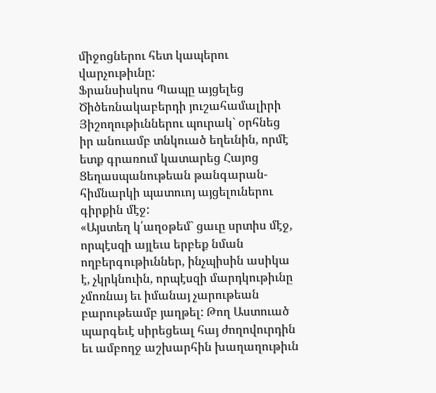միջոցներու հետ կապերու վարչութիւնը:
Ֆրանսիսկոս Պապը այցելեց Ծիծեռնակաբերդի յուշահամալիրի Յիշողութիւններու պուրակ` օրհնեց իր անուամբ տնկուած եղեւնին, որմէ ետք գրառում կատարեց Հայոց Ցեղասպանութեան թանգարան-հիմնարկի պատուոյ այցելուներու գիրքին մէջ:
«Այստեղ կ՛աղօթեմ` ցաւը սրտիս մէջ, որպէսզի այլեւս երբեք նման ողբերգութիւններ, ինչպիսին ասիկա է, չկրկնուին, որպէսզի մարդկութիւնը չմոռնայ եւ իմանայ չարութեան բարութեամբ յաղթել: Թող Աստուած պարգեւէ սիրեցեալ հայ ժողովուրդին եւ ամբողջ աշխարհին խաղաղութիւն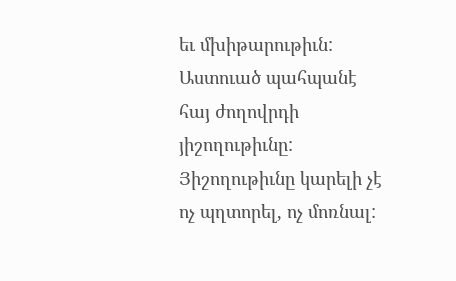եւ մխիթարութիւն: Աստուած պահպանէ հայ ժողովրդի յիշողութիւնը: Յիշողութիւնը կարելի չէ ոչ պղտորել, ոչ մոռնալ: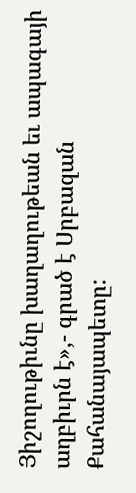Յիշողութիւնը խաղաղութեան եւ ապագայի աղբիւրն է»,- գրած է Սրբազան Քահանայապետը: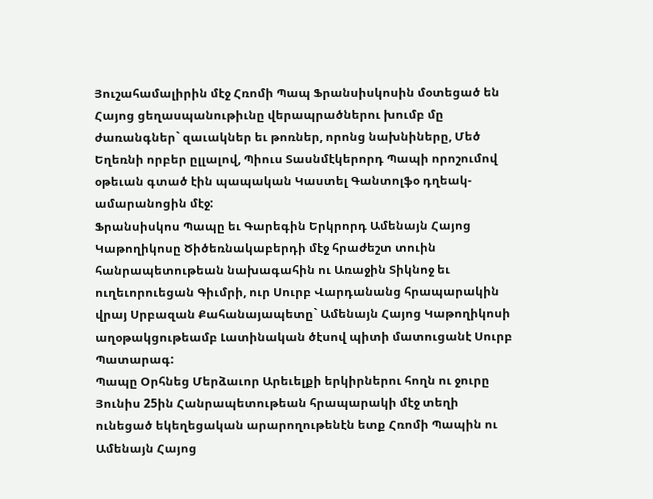Յուշահամալիրին մէջ Հռոմի Պապ Ֆրանսիսկոսին մօտեցած են Հայոց ցեղասպանութիւնը վերապրածներու խումբ մը ժառանգներ` զաւակներ եւ թոռներ, որոնց նախնիները, Մեծ Եղեռնի որբեր ըլլալով, Պիուս Տասնմէկերորդ Պապի որոշումով օթեւան գտած էին պապական Կաստել Գանտոլֆօ դղեակ-ամարանոցին մէջ:
Ֆրանսիսկոս Պապը եւ Գարեգին Երկրորդ Ամենայն Հայոց Կաթողիկոսը Ծիծեռնակաբերդի մէջ հրաժեշտ տուին հանրապետութեան նախագահին ու Առաջին Տիկնոջ եւ ուղեւորուեցան Գիւմրի, ուր Սուրբ Վարդանանց հրապարակին վրայ Սրբազան Քահանայապետը` Ամենայն Հայոց Կաթողիկոսի աղօթակցութեամբ Լատինական ծէսով պիտի մատուցանէ Սուրբ Պատարագ:
Պապը Օրհնեց Մերձաւոր Արեւելքի երկիրներու հողն ու ջուրը
Յունիս 25ին Հանրապետութեան հրապարակի մէջ տեղի ունեցած եկեղեցական արարողութենէն ետք Հռոմի Պապին ու Ամենայն Հայոց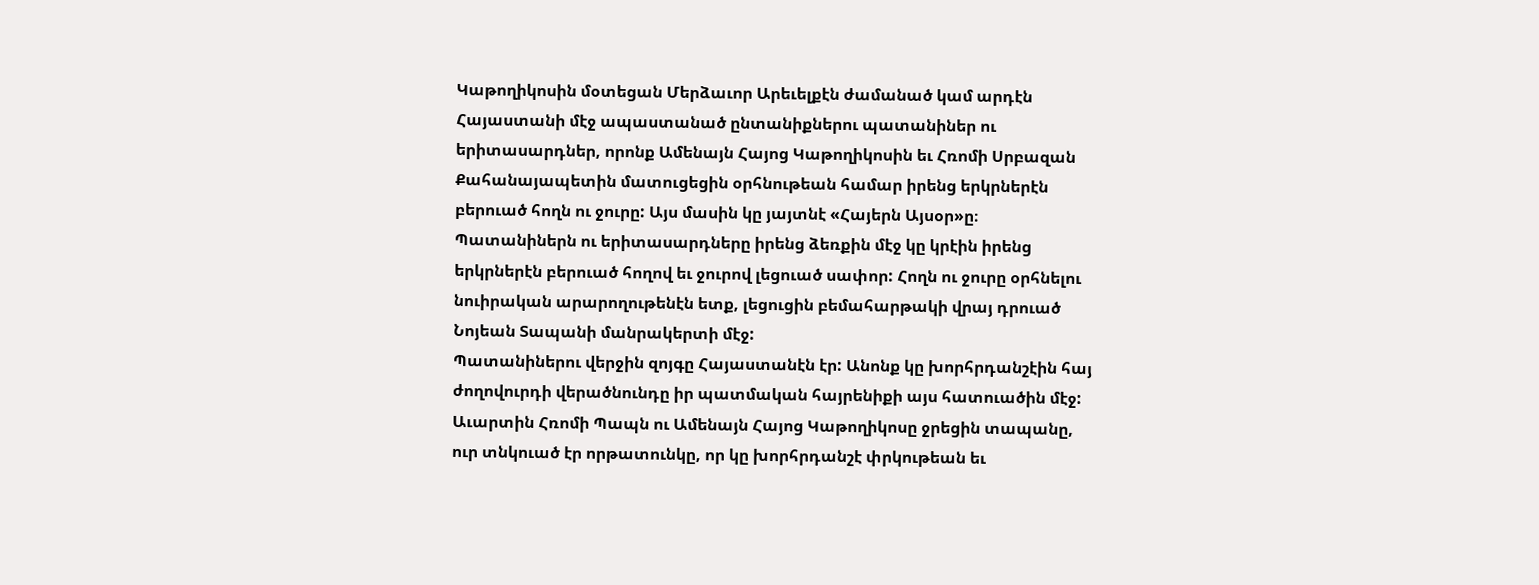Կաթողիկոսին մօտեցան Մերձաւոր Արեւելքէն ժամանած կամ արդէն Հայաստանի մէջ ապաստանած ընտանիքներու պատանիներ ու երիտասարդներ, որոնք Ամենայն Հայոց Կաթողիկոսին եւ Հռոմի Սրբազան Քահանայապետին մատուցեցին օրհնութեան համար իրենց երկրներէն բերուած հողն ու ջուրը: Այս մասին կը յայտնէ «Հայերն Այսօր»ը։
Պատանիներն ու երիտասարդները իրենց ձեռքին մէջ կը կրէին իրենց երկրներէն բերուած հողով եւ ջուրով լեցուած սափոր: Հողն ու ջուրը օրհնելու նուիրական արարողութենէն ետք, լեցուցին բեմահարթակի վրայ դրուած Նոյեան Տապանի մանրակերտի մէջ:
Պատանիներու վերջին զոյգը Հայաստանէն էր: Անոնք կը խորհրդանշէին հայ ժողովուրդի վերածնունդը իր պատմական հայրենիքի այս հատուածին մէջ:
Աւարտին Հռոմի Պապն ու Ամենայն Հայոց Կաթողիկոսը ջրեցին տապանը, ուր տնկուած էր որթատունկը, որ կը խորհրդանշէ փրկութեան եւ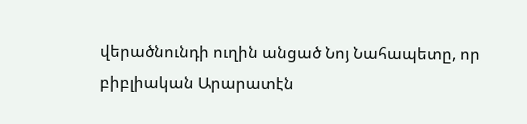վերածնունդի ուղին անցած Նոյ Նահապետը, որ բիբլիական Արարատէն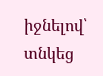իջնելով՝ տնկեց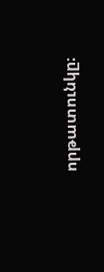որթատունկը։